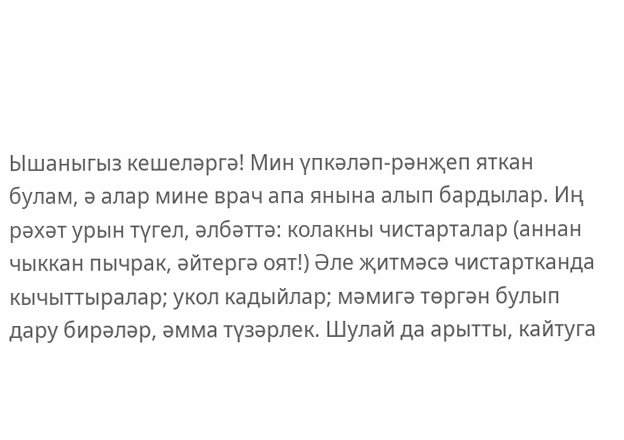Ышаныгыз кешеләргә! Мин үпкәләп-рәнҗеп яткан булам, ә алар мине врач апа янына алып бардылар. Иң рәхәт урын түгел, әлбәттә: колакны чистарталар (аннан чыккан пычрак, әйтергә оят!) Әле җитмәсә чистартканда кычыттыралар; укол кадыйлар; мәмигә төргән булып дару бирәләр, әмма түзәрлек. Шулай да арытты, кайтуга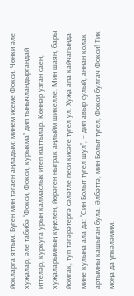йокларга яттым. Бүген мин тәгаен аңладым: минем исеме Фокси. Чөнки әле хуҗалар, әле табибә “Фокси, Фокси, курыкма” дип тынычландыргандай иттеләр, куркуга урын калмаслык итеп юаттылар. Көннәр узган саен, хуҗаларымның күңелен, йөрәген ныграк аңлыйм шикелле. Мин шаян, бары йомгак, туп тәгәрәтергә сәләтле песи кисәге түгел ул. Хуҗа апа кайчагында мине кулына ала да: “Син Болыт түгел шул”, – дип авыр сулый, аннан колак артымны кашыган була. Әлбәттә, мин Болыт түгел, Фокси булгач Фокси! Тик моңа да үпкәләмим.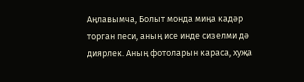Аңлавымча, Болыт монда миңа кадәр торган песи, аның исе инде сизелми дә диярлек. Аның фотоларын караса, хуҗа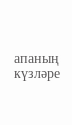апаның күзләре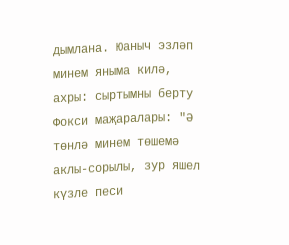дымлана. Юаныч эзләп минем яныма килә, ахры: сыртымны берту
Фокси маҗаралары: "Ә төнлә минем төшемә аклы-сорылы, зур яшел күзле песи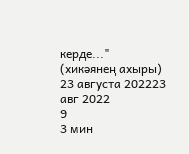керде..." (хикәянең ахыры)
23 августа 202223 авг 2022
9
3 мин